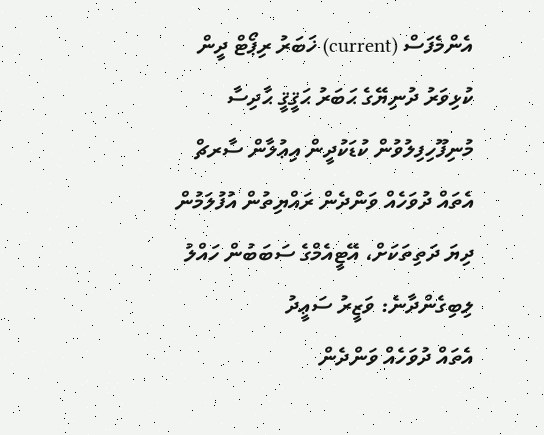އެންމެފަސް (current) ޚަބަރު ރިޕޯޓް ދީން ކުޅިވަރު ދުނިޔޭގެ ޙަބަރު ޙަޤީޤީ ޙާދިސާ މުނިފޫހިފިލުވުން ކުޑަކުދީން އިޢުލާން ސާރޗް
އެތައް ދުވަހެއް ވަންދެން ރައްޔިތުން އުފުލަމުން ދިޔަ ދަތިތަކަށް، އޭޓީއެމްގެ ސަބަބުން ހައްލު ލިބިގެންދާނެ: ވަޒީރު ސަޢީދު
އެތައް ދުވަހެއް ވަންދެން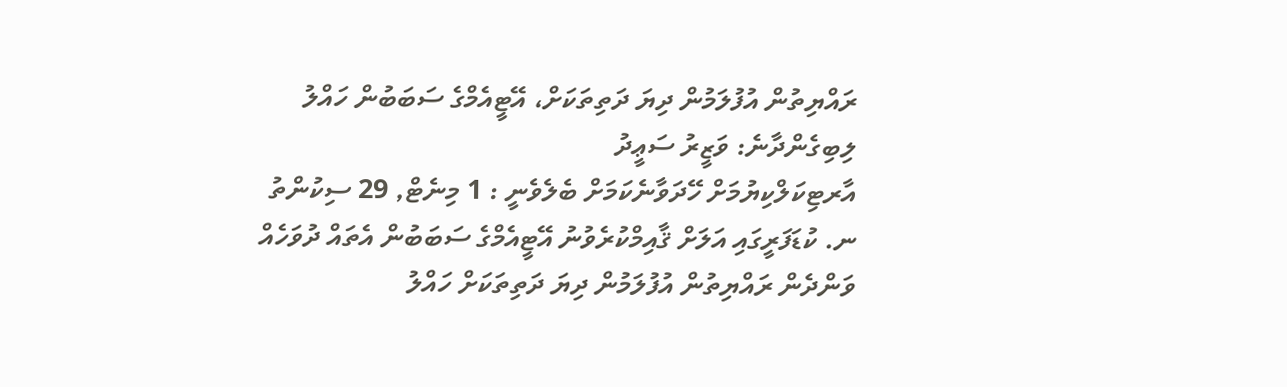ރައްޔިތުން އުފުލަމުން ދިޔަ ދަތިތަކަށް، އޭޓީއެމްގެ ސަބަބުން ހައްލު ލިބިގެންދާނެ: ވަޒީރު ސަޢީދު
އާރޓިކަލްކިޔުމަށް ހޭދަވާނެކަމަށް ބެލެވެނީ : 1 މިނެޓް, 29 ސިކުންތު
ނ. ކުޑަފަރީގައި އަލަށް ޤާއިމްކުރެވުނު އޭޓީއެމްގެ ސަބަބުން އެތައް ދުވަހެއް ވަންދެން ރައްޔިތުން އުފުލަމުން ދިޔަ ދަތިތަކަށް ހައްލު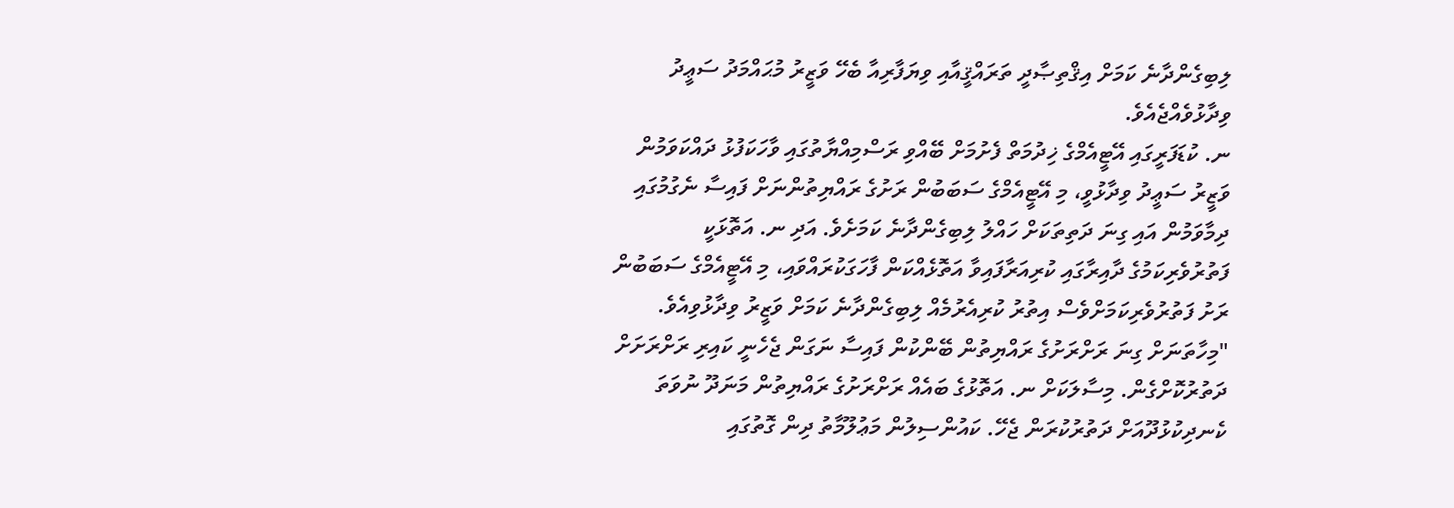ލިބިގެންދާނެ ކަމަށް އިޤްތިޞާދީ ތަރައްޤީއާއި ވިޔަފާރިއާ ބެހޭ ވަޒީރު މުޙައްމަދު ސަޢީދު ވިދާޅުވެއްޖެއެވެ.
ނ. ކުޑަފަރީގައި އޭޓީއެމްގެ ޚިދުމަތް ފެށުމަށް ބޭއްވި ރަސްމިއްޔާތުގައި ވާހަކަފުޅު ދައްކަވަމުން ވަޒީރު ސަޢީދު ވިދާޅުވީ، މި އޭޓީއެމްގެ ސަބަބުން ރަށުގެ ރައްޔިތުންނަށް ފައިސާ ނެގުމުގައި ދިމާވަމުން އައި ގިނަ ދަތިތަކަށް ހައްލު ލިބިގެންދާނެ ކަމަށެވެ. އަދި ނ. އަތޮޅަކީ ފަތުރުވެރިކަމުގެ ދާއިރާގައި ކުރިއަރާފައިވާ އަތޮޅެއްކަން ފާހަގަކުރައްވައި، މި އޭޓީއެމްގެ ސަބަބުން ރަށު ފަތުރުވެރިކަމަށްވެސް އިތުރު ކުރިއެރުމެއް ލިބިގެންދާނެ ކަމަށް ވަޒީރު ވިދާޅުވިއެވެ.
"މިހާތަނަށް ގިނަ ރަށްރަށުގެ ރައްޔިތުން ބޭންކުން ފައިސާ ނަގަން ޖެހެނީ ކައިރި ރަށްރަށަށް ދަތުރުކޮށްގެން. މިސާލަކަށް ނ. އަތޮޅުގެ ބައެއް ރަށްރަށުގެ ރައްޔިތުން މަނަދޫ ނުވަތަ ކެނދިކުޅުދޫއަށް ދަތުރުކުރަން ޖެހޭ. ކައުންސިލުން މަޢުލޫމާތު ދިން ގޮތުގައި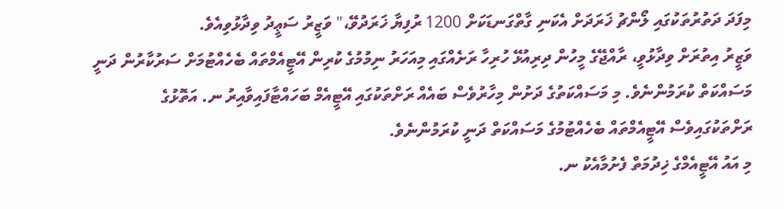މިފަދަ ދަތުރުތަކުގައި ލޯންޗު ޚަރަދަށް އެކަނި ގާތްގަނޑަކަށް 1200 ރުފިޔާ ޚަރަދުވޭ،" ވަޒީރު ސަޢީދު ވިދާޅުވިއެވެ.
ވަޒީރު އިތުރަށް ވިދާޅުވީ، ރާއްޖޭގެ މީހުން ދިރިއުޅޭ ހުރިހާ ރަށެއްގައި މިއަހަރު ނިމުމުގެ ކުރިން އޭޓީއެމްތައް ބެހެއްޓުމަށް ސަރުކާރުން ދަނީ މަސައްކަތް ކުރަމުންނެވެ. މި މަސައްކަތުގެ ދަށުން މިހާރުވެސް ބައެއް ރަށްތަކުގައި އޭޓީއެމް ބަހައްޓާފައިވާއިރު ނ. އަތޮޅުގެ ރަށްތަކުގައިވެސް އޭޓީއެމްތައް ބެހެއްޓުމުގެ މަސައްކަތް ދަނީ ކުރަމުންނެވެ.
މި އައު އޭޓީއެމްގެ ޚިދުމަތް ފެށުމާއެކު ނ.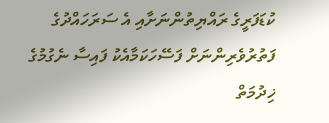ކުޑަފަރީގެ ރައްޔިތުންނަށާއި އެ ސަރަހައްދުގެ ފަތުރުވެރިންނަށް ފަސޭހަކަމާއެކު ފައިސާ ނެގުމުގެ ޚިދުމަތް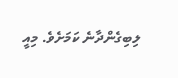ލިބިގެންދާނެ ކަމަށެވެ. މިއީ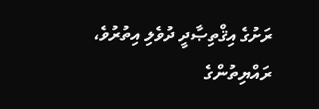ރަށުގެ އިޤްތިޞާދީ ދުވެލި އިތުރުވެ، ރައްޔިތުންގެ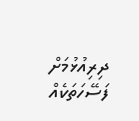ދިރިއުޅުމަށް ފަސޭހަތަކެއް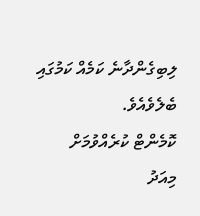ލިބިގެންދާނެ ކަމެއް ކަމުގައި ބެލެވެއެވެ.
ކޮމެންޓް ކުރެއްވުމަށް
މިއަދު